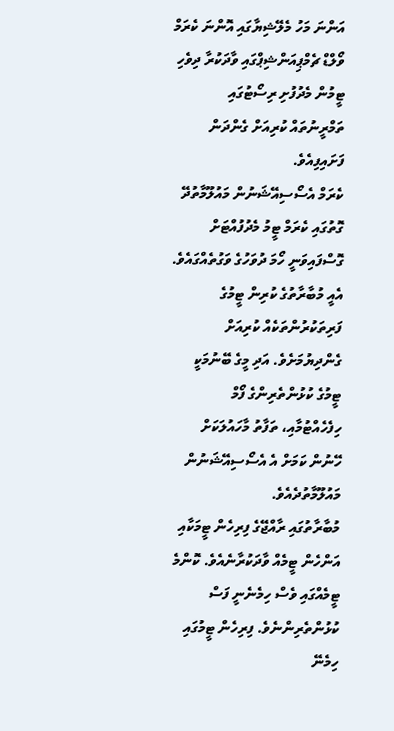އަންނަ މަހު މެލޭޝިޔާގައި އޮންނަ ކެރަމް ވޯލްޑް ޗެމްޕިއަންޝިޕްގައި ވާދަކުރާ ދިވެހި ޓީމުން މެދުފުށި ރިސޯޓުގައި ތަމްރީނުތައް ކުރިއަށް ގެންދަން ފަށައިފިއެވެ.
ކެރަމް އެސޯސިއޭޝަނުން މައުލޫމާތުދޭ ގޮތުގައި ކެރަމް ޓީމު މެދުފުއްޓަށް ގޮސްފައިވަނީ ހޯމަ ދުވަހުގެ ވަގުތެއްގައެވެ. އެއީ މުބާރާތުގެ ކުރިން ޓީމުގެ ފަރިތަކުރުންތަކެއް ކުރިއަށް ގެންދިޔުމަށެވެ. އަދި މީގެ ބޭނުމަކީ ޓީމުގެ ކުޅުންތެރިންގެ ފޯމް ހިފެހެއްޓުމާއި، ތަފާތު މާހައުލަކަށް ހޭނުން ކަމަށް އެ އެސޯސިއޭޝަނުން މައުލޫމާތުދެއެވެ.
މުބާރާތުގައި ރާއްޖޭގެ ފިރިހެން ޓީމަކާއި އަންހެން ޓީމެއް ވާދަކުރާނެއެވެ. ކޮންމެ ޓީމެއްގައި ވެސް ހިމެނެނީ ފަސް ކުޅުންތެރިންނެވެ. ފިރިހެން ޓީމުގައި ހިމެނޭ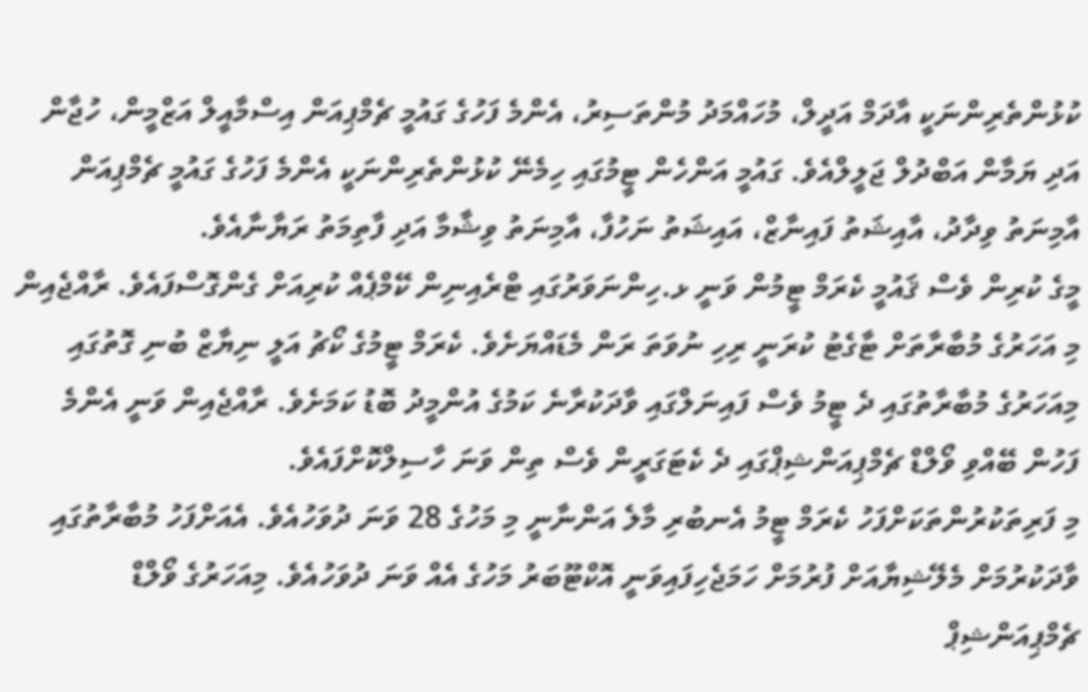ކުޅުންތެރިންނަކީ އާދަމް އަދީލް، މުހައްމަދު މުންތަސިރު، އެންމެ ފަހުގެ ގައުމީ ޗެމްޕިއަން އިސްމާއީލް އަޒްމީން، ހުޖާން އަދި ޔަމާން އަބްދުލް ޖަލީލްއެވެ. ގައުމީ އަންހެން ޓީމުގައި ހިމެނޭ ކުޅުންތެރިންނަކީ އެންމެ ފަހުގެ ގައުމީ ޗެމްޕިއަން އާމިނަތު ވިދާދު، އާއިޝަތު ފައިނާޒް، އައިޝަތު ނަހުފާ، އާމިނަތު ވިޝާމާ އަދި ފާތިމަތު ރަޔާނާއެވެ.
މީގެ ކުރިން ވެސް ޤައުމީ ކެރަމް ޓީމުން ވަނީ ޅ.ހިންނަވަރުގައި ޓްރެއިނިން ކޭމްޕެއް ކުރިއަށް ގެންގޮސްފައެވެ. ރާއްޖެއިން މި އަހަރުގެ މުބާރާތަށް ޓާގެޓު ކުރަނީ ރިހި ނުވަތަ ރަން މެޑައްޔަށެވެ. ކެރަމް ޓީމުގެ ކޯޗު އަލީ ނިޔާޒް ބުނި ގޮތުގައި މިއަހަރުގެ މުބާރާތުގައި ދެ ޓީމު ވެސް ފައިނަލްގައި ވާދަކުރާނެ ކަމުގެ އުންމީދު ބޮޑު ކަމަށެވެ. ރާއްޖެއިން ވަނީ އެންމެ ފަހުން ބޭއްވި ވޯލްޑް ޗެމްޕިއަންޝިޕްގައި ދެ ކެޓަގަރީން ވެސް ތިން ވަނަ ހާސިލްކޮށްފައެވެ.
މި ފަރިތަކުރުންތަކަށްފަހު ކެރަމް ޓީމު އެނބުރި މާލެ އަންނާނީ މި މަހުގެ 28 ވަނަ ދުވަހުއެވެ. އެއަށްފަހު މުބާރާތުގައި ވާދަކުރުމަށް މެލޭޝިޔާއަށް ފުރުމަށް ހަމަޖެހިފައިވަނީ އޮކްޓޫބަރު މަހުގެ އެއް ވަނަ ދުވަހުއެވެ. މިއަހަރުގެ ވޯލްޑް ޗެމްޕިއަންޝިޕް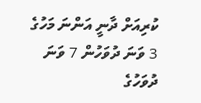ކުރިއަށް ދާނީ އަންނަ މަހުގެ 3 ވަނަ ދުވަހުން 7 ވަނަ ދުވަހުގެ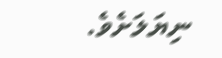ނިޔަލަށެވެ.